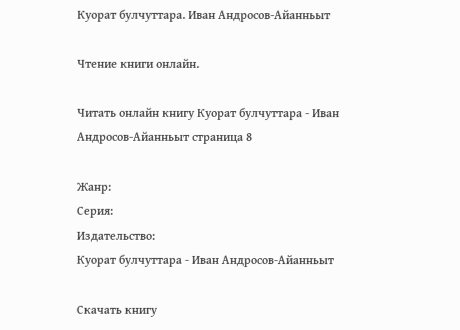Куорат булчуттара. Иван Андросов-Айанньыт

Чтение книги онлайн.

Читать онлайн книгу Куорат булчуттара - Иван Андросов-Айанньыт страница 8

Жанр:
Серия:
Издательство:
Куорат булчуттара - Иван Андросов-Айанньыт

Скачать книгу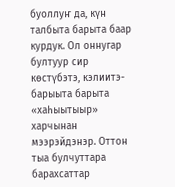буоллуҥ да, күн талбыта барыта баар курдук. Ол оннугар бултуур сир көстүбэтэ, кэлиитэ-барыыта барыта «хаһыытыыр» харчынан мээрэйдэнэр. Оттон тыа булчуттара барахсаттар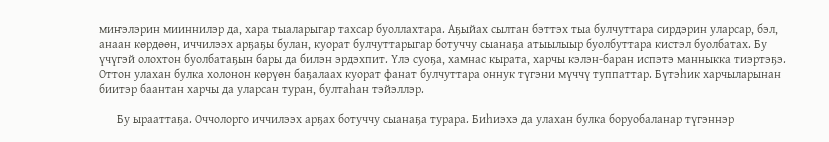миҥэлэрин мииннилэр да, хара тыаларыгар тахсар буоллахтара. Аҕыйах сылтан бэттэх тыа булчуттара сирдэрин уларсар, бэл, анаан көрдөөн, иччилээх арҕаҕы булан, куорат булчуттарыгар ботуччу сыанаҕа атыылыыр буолбуттара кистэл буолбатах. Бу үчүгэй олохтон буолбатаҕын бары да билэн эрдэхпит. Үлэ суоҕа, хамнас кырата, харчы кэлэн-баран испэтэ манныкка тиэртэҕэ. Оттон улахан булка холонон көрүөн баҕалаах куорат фанат булчуттара оннук түгэни мүччү туппаттар. Бүтэһик харчыларынан биитэр баантан харчы да уларсан туран, бултаһан тэйэллэр.

      Бу ырааттаҕа. Оччолорго иччилээх арҕах ботуччу сыанаҕа турара. Биһиэхэ да улахан булка боруобаланар түгэннэр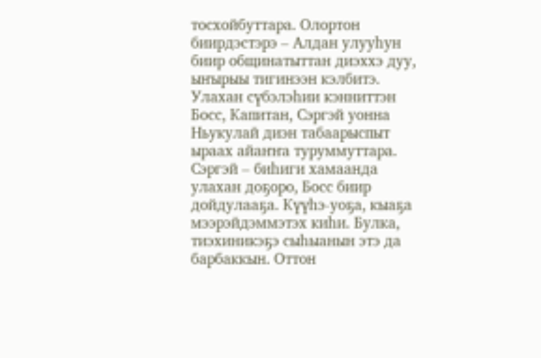тосхойбуттара. Олортон биирдэстэрэ – Алдан улууһун биир общинатыттан диэххэ дуу, ыҥырыы тигинээн кэлбитэ. Улахан сүбэлэһии кэнниттэн Босс, Капитан, Сэргэй уонна Ньукулай диэн табаарыспыт ыраах айаҥҥа туруммуттара. Сэргэй – биһиги хамаанда улахан доҕоро, Босс биир дойдулааҕа. Күүһэ-уоҕа, кыаҕа мээрэйдэммэтэх киһи. Булка, тиэхиникэҕэ сыһыанын этэ да барбаккын. Оттон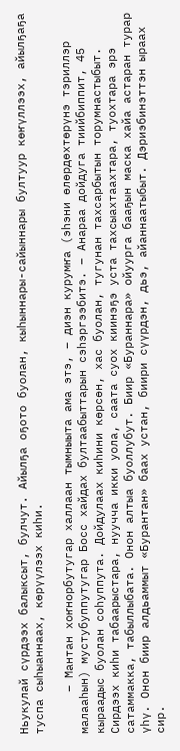Ньукулай сүрдээх балыксыт, булчут. Айылҕа оҕото буолан, кыһыннары-сайыннары бултуур көҥүллээх, айылҕаҕа туспа сыһыаннаах, көрүүлээх киһи.

      – Мантан хоҥнорбутугар халлаан тымныыта ама этэ, – диэн курумҥа (эһэни өлөрдөхтөрүнэ тэриллэр малааһын) мустубуппутугар Босс хайдах бултаабыттарын сэһэргээбитэ. – Анараа дойдуга тиийбиппит, 45 кыраадыс буолан соһуппута. Дойдулаах киһини көрсөн, хас буолан, тугунан тахсарбытын торумнастыбыт. Сирдээх киһи табаарыстара, нуучча икки уола, саата суох киинэҕэ уста тахсыахтаахтара, туохтара эрэ сатаммакка, табыллыбата. Онон алтыа буоллубут. Биир «Бураннара» ойуурга бааҕын маска хайа астаран турар үһү. Онон биир алдьаммыт «Бурантан» баах устан, биири сүүрдэн, дьэ, айаннаатыбыт. Дэриэбинэттэн ыраах сир.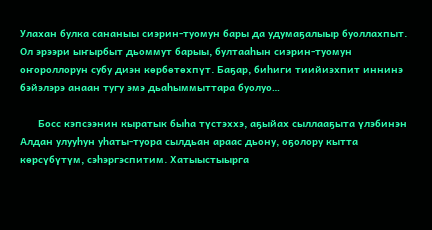Улахан булка сананыы сиэрин-туомун бары да удумаҕалыыр буоллахпыт. Ол эрээри ыҥырбыт дьоммут барыы, бултааһын сиэрин-туомун оҥороллорун субу диэн көрбөтөхпүт. Баҕар, биһиги тиийиэхпит иннинэ бэйэлэрэ анаан тугу эмэ дьаһыммыттара буолуо…

      Босс кэпсээнин кыратык быһа түстэххэ, аҕыйах сыллааҕыта үлэбинэн Алдан улууһун уһаты-туора сылдьан араас дьону, оҕолору кытта көрсүбүтүм, сэһэргэспитим. Хатыыстыырга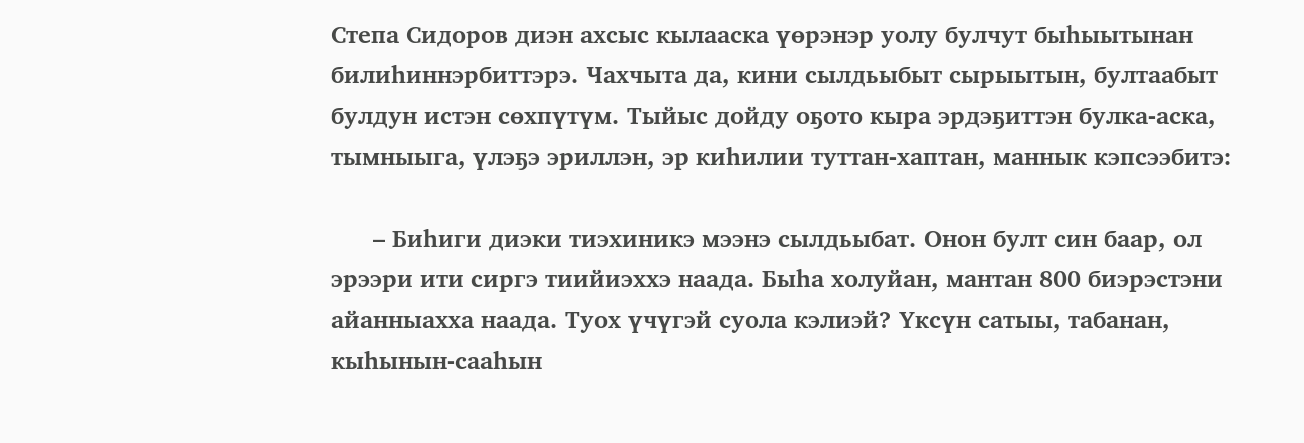Степа Сидоров диэн ахсыс кылааска үөрэнэр уолу булчут быһыытынан билиһиннэрбиттэрэ. Чахчыта да, кини сылдьыбыт сырыытын, бултаабыт булдун истэн сөхпүтүм. Тыйыс дойду оҕото кыра эрдэҕиттэн булка-аска, тымныыга, үлэҕэ эриллэн, эр киһилии туттан-хаптан, маннык кэпсээбитэ:

      – Биһиги диэки тиэхиникэ мээнэ сылдьыбат. Онон булт син баар, ол эрээри ити сиргэ тиийиэххэ наада. Быһа холуйан, мантан 800 биэрэстэни айанныахха наада. Туох үчүгэй суола кэлиэй? Үксүн сатыы, табанан, кыһынын-сааһын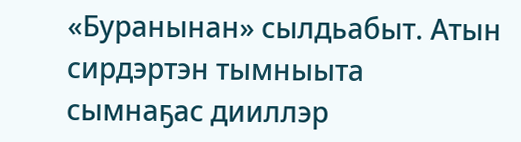«Буранынан» сылдьабыт. Атын сирдэртэн тымныыта сымнаҕас дииллэр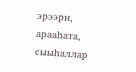эрээри, арааһата, сыыһаллар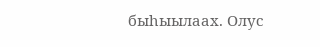быһыылаах. Олус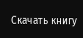Скачать книгу